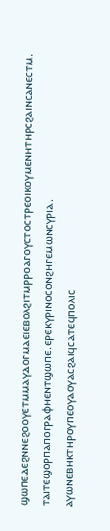ϣⲱⲡⲉⲇⲉϩⲛⲛⲉϩⲟⲟⲩⲉⲧⲙⲙⲁⲩⲇⲟⲅⲙⲁⲉⲓⲉⲃⲟⲗϩⲓⲧⲙⲣⲣⲟⲁⲅⲟⲩⲥⲧⲟⲥⲧⲣⲉⲟⲓⲕⲟⲩⲙⲉⲛⲏⲧⲏⲣⲥϩⲁⲓⲛⲥⲁⲛⲉⲥⲧⲙ.
ⲧⲁⲓⲧⲉϣⲟⲣⲡⲁⲡⲟⲅⲣⲁⲫⲏⲉⲛⲧϣⲱⲡⲉ.ⲉⲣⲉⲕⲩⲣⲓⲛⲟⲥⲟⲛϩⲏⲅⲉⲙⲱⲛⲥⲩⲣⲓⲁ.
ⲁⲩⲱⲛⲉⲃⲏⲕⲧⲏⲣⲟⲩⲡⲉⲟⲩⲁⲟⲩⲁⲥϩⲁⲓϥⲥⲁⲧⲉϥⲡⲟⲗⲓⲥ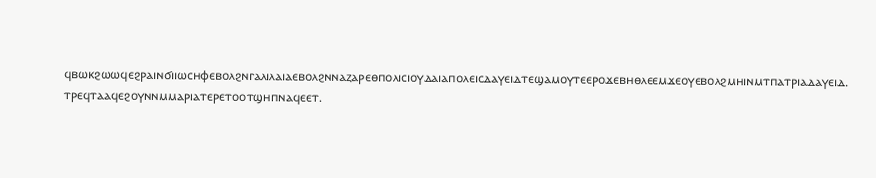ϥⲃⲱⲕϩⲱⲱϥⲉϩⲣⲁⲓⲛϭⲓⲓⲱⲥⲏⲫⲉⲃⲟⲗϩⲛⲅⲁⲗⲓⲗⲁⲓⲁⲉⲃⲟⲗϩⲛⲛⲁⲍⲁⲣⲉⲑⲡⲟⲗⲓⲥⲓⲟⲩⲇⲁⲓⲁⲡⲟⲗⲉⲓⲥⲇⲁⲩⲉⲓⲇⲧⲉϣⲁⲙⲟⲩⲧⲉⲉⲣⲟϫⲉⲃⲏⲑⲗⲉⲉⲙϫⲉⲟⲩⲉⲃⲟⲗϩⲙⲏⲓⲛⲙⲧⲡⲁⲧⲣⲓⲁⲇⲁⲩⲉⲓⲇ.
ⲧⲣⲉϥⲧⲁⲁϥⲉϩⲟⲩⲛⲛⲙⲙⲁⲣⲓⲁⲧⲉⲣⲉⲧⲟⲟⲧϣⲏⲡⲛⲁϥⲉⲉⲧ.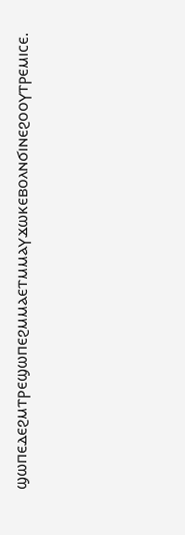ϣⲱⲡⲉⲇⲉϩⲙⲧⲣⲉϣⲱⲡⲉϩⲙⲙⲁⲉⲧⲙⲙⲁⲩϫⲱⲕⲉⲃⲟⲗⲛϭⲓⲛⲉϩⲟⲟⲩⲧⲣⲉⲙⲓⲥⲉ.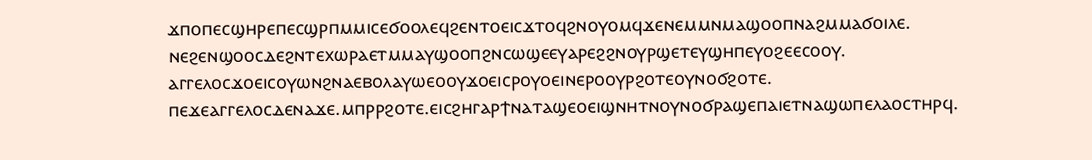ϫⲡⲟⲡⲉⲥϣⲏⲣⲉⲡⲉⲥϣⲣⲡⲙⲙⲓⲥⲉϭⲟⲟⲗⲉϥϩⲉⲛⲧⲟⲉⲓⲥϫⲧⲟϥϩⲛⲟⲩⲟⲙϥϫⲉⲛⲉⲙⲙⲛⲙⲁϣⲟⲟⲡⲛⲁϩⲙⲙⲁϭⲟⲓⲗⲉ.
ⲛⲉϩⲉⲛϣⲟⲟⲥⲇⲉϩⲛⲧⲉⲭⲱⲣⲁⲉⲧⲙⲙⲁⲩϣⲟⲟⲡϩⲛⲥⲱϣⲉⲉⲩⲁⲣⲉϩϩⲛⲟⲩⲣϣⲉⲧⲉⲩϣⲏⲡⲉⲩⲟϩⲉⲉⲥⲟⲟⲩ.
ⲁⲅⲅⲉⲗⲟⲥϫⲟⲉⲓⲥⲟⲩⲱⲛϩⲛⲁⲉⲃⲟⲗⲁⲩⲱⲉⲟⲟⲩϫⲟⲉⲓⲥⲣⲟⲩⲟⲉⲓⲛⲉⲣⲟⲟⲩⲣϩⲟⲧⲉⲟⲩⲛⲟϭϩⲟⲧⲉ.
ⲡⲉϫⲉⲁⲅⲅⲉⲗⲟⲥⲇⲉⲛⲁϫⲉ.ⲙⲡⲣⲣϩⲟⲧⲉ.ⲉⲓⲥϩⲏⲅⲁⲣϯⲛⲁⲧⲁϣⲉⲟⲉⲓϣⲛⲏⲧⲛⲟⲩⲛⲟϭⲣⲁϣⲉⲡⲁⲓⲉⲧⲛⲁϣⲱⲡⲉⲗⲁⲟⲥⲧⲏⲣϥ.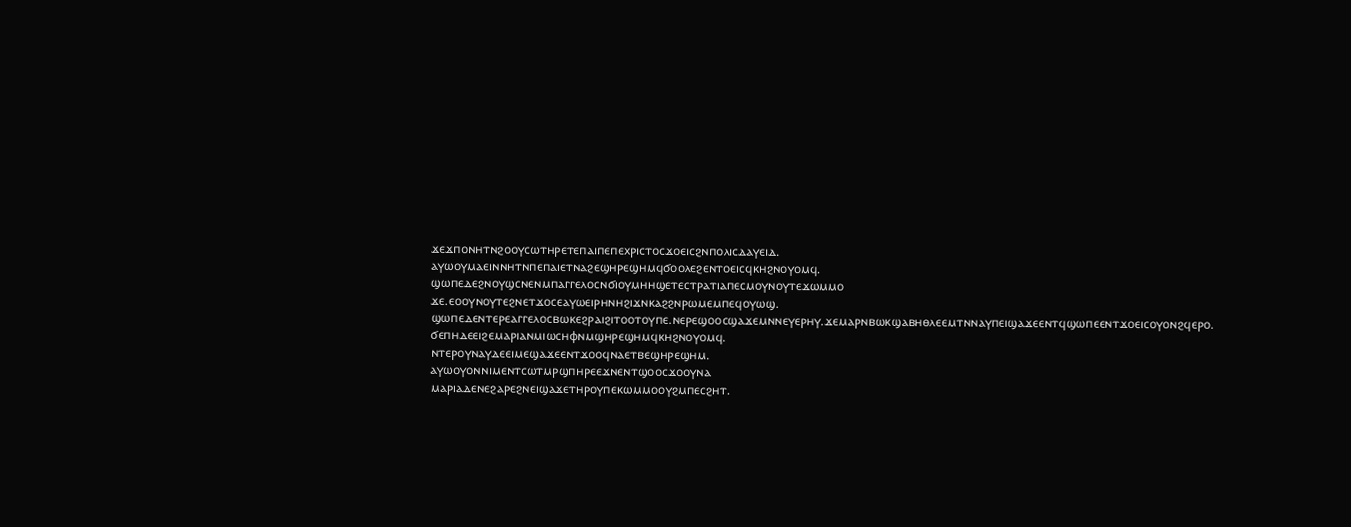ϫⲉϫⲡⲟⲛⲏⲧⲛϩⲟⲟⲩⲥⲱⲧⲏⲣⲉⲧⲉⲡⲁⲓⲡⲉⲡⲉⲭⲣⲓⲥⲧⲟⲥϫⲟⲉⲓⲥϩⲛⲡⲟⲗⲓⲥⲇⲁⲩⲉⲓⲇ.
ⲁⲩⲱⲟⲩⲙⲁⲉⲓⲛⲛⲏⲧⲛⲡⲉⲡⲁⲓⲉⲧⲛⲁϩⲉϣⲏⲣⲉϣⲏⲙϥϭⲟⲟⲗⲉϩⲉⲛⲧⲟⲉⲓⲥϥⲕⲏϩⲛⲟⲩⲟⲙϥ.
ϣⲱⲡⲉⲇⲉϩⲛⲟⲩϣⲥⲛⲉⲛⲙⲡⲁⲅⲅⲉⲗⲟⲥⲛϭⲓⲟⲩⲙⲏⲏϣⲉⲧⲉⲥⲧⲣⲁⲧⲓⲁⲡⲉⲥⲙⲟⲩⲛⲟⲩⲧⲉϫⲱⲙⲙⲟ
ϫⲉ.ⲉⲟⲟⲩⲛⲟⲩⲧⲉϩⲛⲉⲧϫⲟⲥⲉⲁⲩⲱⲉⲓⲣⲏⲛⲏϩⲓϫⲛⲕⲁϩϩⲛⲣⲱⲙⲉⲙⲡⲉϥⲟⲩⲱϣ.
ϣⲱⲡⲉⲇⲉⲛⲧⲉⲣⲉⲁⲅⲅⲉⲗⲟⲥⲃⲱⲕⲉϩⲣⲁⲓϩⲓⲧⲟⲟⲧⲟⲩⲡⲉ.ⲛⲉⲣⲉϣⲟⲟⲥϣⲁϫⲉⲙⲛⲛⲉⲩⲉⲣⲏⲩ.ϫⲉⲙⲁⲣⲛⲃⲱⲕϣⲁⲃⲏⲑⲗⲉⲉⲙⲧⲛⲛⲁⲩⲡⲉⲓϣⲁϫⲉⲉⲛⲧϥϣⲱⲡⲉⲉⲛⲧϫⲟⲉⲓⲥⲟⲩⲟⲛϩϥⲉⲣⲟ.
ϭⲉⲡⲏⲇⲉⲉⲓϩⲉⲙⲁⲣⲓⲁⲛⲙⲓⲱⲥⲏⲫⲛⲙϣⲏⲣⲉϣⲏⲙϥⲕⲏϩⲛⲟⲩⲟⲙϥ.
ⲛⲧⲉⲣⲟⲩⲛⲁⲩⲇⲉⲉⲓⲙⲉϣⲁϫⲉⲉⲛⲧϫⲟⲟϥⲛⲁⲉⲧⲃⲉϣⲏⲣⲉϣⲏⲙ.
ⲁⲩⲱⲟⲩⲟⲛⲛⲓⲙⲉⲛⲧⲥⲱⲧⲙⲣϣⲡⲏⲣⲉⲉϫⲛⲉⲛⲧϣⲟⲟⲥϫⲟⲟⲩⲛⲁ
ⲙⲁⲣⲓⲁⲇⲉⲛⲉϩⲁⲣⲉϩⲛⲉⲓϣⲁϫⲉⲧⲏⲣⲟⲩⲡⲉⲕⲱⲙⲙⲟⲟⲩϩⲙⲡⲉⲥϩⲏⲧ.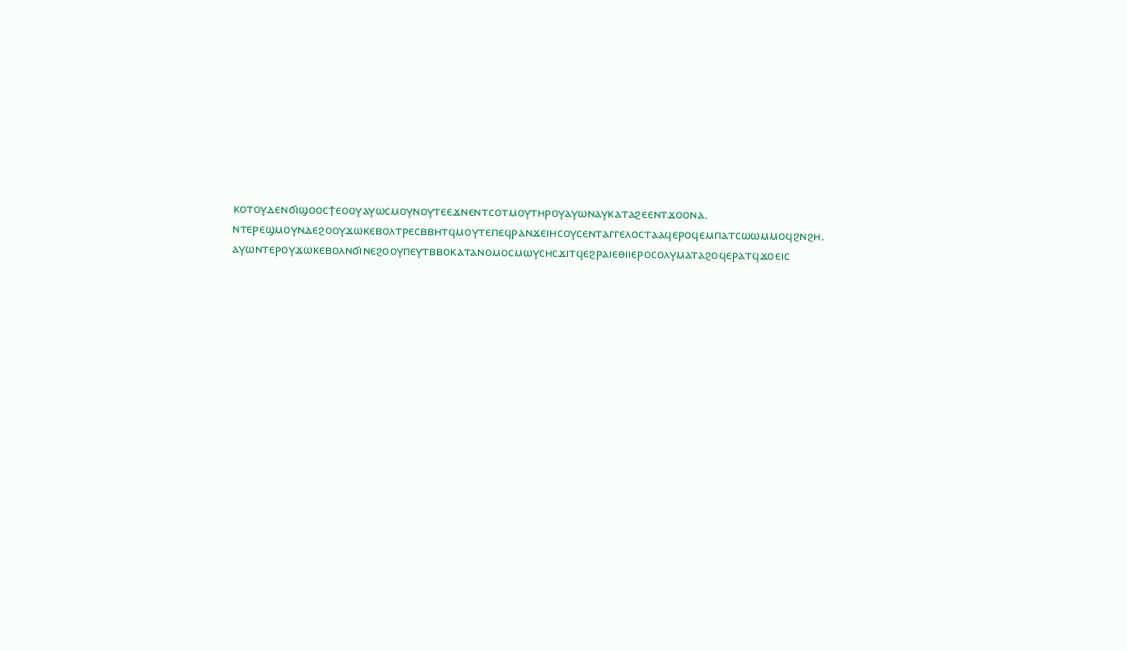ⲕⲟⲧⲟⲩⲇⲉⲛϭⲓϣⲟⲟⲥϯⲉⲟⲟⲩⲁⲩⲱⲥⲙⲟⲩⲛⲟⲩⲧⲉⲉϫⲛⲉⲛⲧⲥⲟⲧⲙⲟⲩⲧⲏⲣⲟⲩⲁⲩⲱⲛⲁⲩⲕⲁⲧⲁϩⲉⲉⲛⲧϫⲟⲟⲛⲁ.
ⲛⲧⲉⲣⲉϣⲙⲟⲩⲛⲇⲉϩⲟⲟⲩϫⲱⲕⲉⲃⲟⲗⲧⲣⲉⲥⲃⲃⲏⲧϥⲙⲟⲩⲧⲉⲡⲉϥⲣⲁⲛϫⲉⲓⲏⲥⲟⲩⲥⲉⲛⲧⲁⲅⲅⲉⲗⲟⲥⲧⲁⲁϥⲉⲣⲟϥⲉⲙⲡⲁⲧⲥⲱⲱⲙⲙⲟϥϩⲛϩⲏ.
ⲁⲩⲱⲛⲧⲉⲣⲟⲩϫⲱⲕⲉⲃⲟⲗⲛϭⲓⲛⲉϩⲟⲟⲩⲡⲉⲩⲧⲃⲃⲟⲕⲁⲧⲁⲛⲟⲙⲟⲥⲙⲱⲩⲥⲏⲥϫⲓⲧϥⲉϩⲣⲁⲓⲉⲑⲓⲓⲉⲣⲟⲥⲟⲗⲩⲙⲁⲧⲁϩⲟϥⲉⲣⲁⲧϥϫⲟⲉⲓⲥ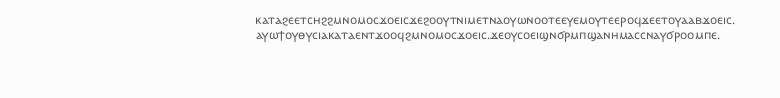ⲕⲁⲧⲁϩⲉⲉⲧⲥⲏϩϩⲙⲛⲟⲙⲟⲥϫⲟⲉⲓⲥϫⲉϩⲟⲟⲩⲧⲛⲓⲙⲉⲧⲛⲁⲟⲩⲱⲛⲟⲟⲧⲉⲉⲩⲉⲙⲟⲩⲧⲉⲉⲣⲟϥϫⲉⲉⲧⲟⲩⲁⲁⲃϫⲟⲉⲓⲥ.
ⲁⲩⲱϯⲟⲩⲑⲩⲥⲓⲁⲕⲁⲧⲁⲉⲛⲧϫⲟⲟϥϩⲙⲛⲟⲙⲟⲥϫⲟⲉⲓⲥ.ϫⲉⲟⲩⲥⲟⲉⲓϣⲛϭⲣⲙⲡϣⲁⲛⲏⲙⲁⲥⲥⲛⲁⲩϭⲣⲟⲟⲙⲡⲉ.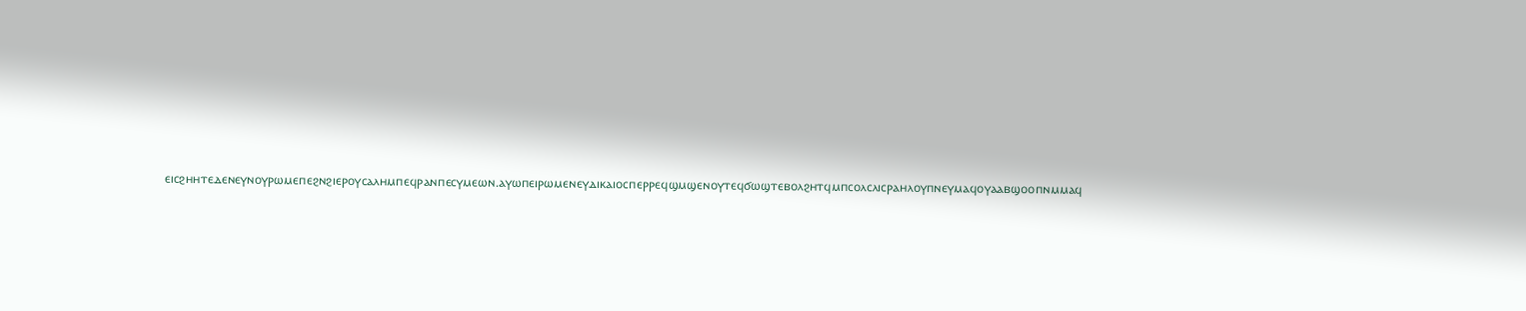ⲉⲓⲥϩⲏⲏⲧⲉⲇⲉⲛⲉⲩⲛⲟⲩⲣⲱⲙⲉⲡⲉϩⲛϩⲓⲉⲣⲟⲩⲥⲁⲗⲏⲙⲡⲉϥⲣⲁⲛⲡⲉⲥⲩⲙⲉⲱⲛ.ⲁⲩⲱⲡⲉⲓⲣⲱⲙⲉⲛⲉⲩⲇⲓⲕⲁⲓⲟⲥⲡⲉⲣⲣⲉϥϣⲙϣⲉⲛⲟⲩⲧⲉϥϭⲱϣⲧⲉⲃⲟⲗϩⲏⲧϥⲙⲡⲥⲟⲗⲥⲗⲓⲥⲣⲁⲏⲗⲟⲩⲡⲛⲉⲩⲙⲁϥⲟⲩⲁⲁⲃϣⲟⲟⲡⲛⲙⲙⲁϥ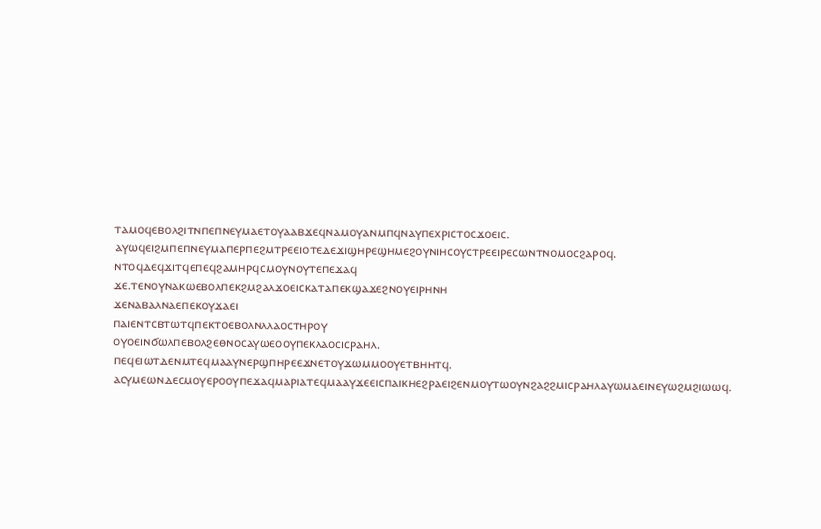ⲧⲁⲙⲟϥⲉⲃⲟⲗϩⲓⲧⲛⲡⲉⲡⲛⲉⲩⲙⲁⲉⲧⲟⲩⲁⲁⲃϫⲉϥⲛⲁⲙⲟⲩⲁⲛⲙⲡϥⲛⲁⲩⲡⲉⲭⲣⲓⲥⲧⲟⲥϫⲟⲉⲓⲥ.
ⲁⲩⲱϥⲉⲓϩⲙⲡⲉⲡⲛⲉⲩⲙⲁⲡⲉⲣⲡⲉϩⲙⲧⲣⲉⲉⲓⲟⲧⲉⲇⲉϫⲓϣⲏⲣⲉϣⲏⲙⲉϩⲟⲩⲛⲓⲏⲥⲟⲩⲥⲧⲣⲉⲉⲓⲣⲉⲥⲱⲛⲧⲛⲟⲙⲟⲥϩⲁⲣⲟϥ.
ⲛⲧⲟϥⲇⲉϥϫⲓⲧϥⲉⲡⲉϥϩⲁⲙⲏⲣϥⲥⲙⲟⲩⲛⲟⲩⲧⲉⲡⲉϫⲁϥ
ϫⲉ.ⲧⲉⲛⲟⲩⲛⲁⲕⲱⲉⲃⲟⲗⲡⲉⲕϩⲙϩⲁⲗϫⲟⲉⲓⲥⲕⲁⲧⲁⲡⲉⲕϣⲁϫⲉϩⲛⲟⲩⲉⲓⲣⲏⲛⲏ
ϫⲉⲛⲁⲃⲁⲗⲛⲁⲉⲡⲉⲕⲟⲩϫⲁⲉⲓ
ⲡⲁⲓⲉⲛⲧⲥⲃⲧⲱⲧϥⲡⲉⲕⲧⲟⲉⲃⲟⲗⲛⲗⲗⲁⲟⲥⲧⲏⲣⲟⲩ
ⲟⲩⲟⲉⲓⲛϭⲱⲗⲡⲉⲃⲟⲗϩⲉⲑⲛⲟⲥⲁⲩⲱⲉⲟⲟⲩⲡⲉⲕⲗⲁⲟⲥⲓⲥⲣⲁⲏⲗ.
ⲡⲉϥⲉⲓⲱⲧⲇⲉⲛⲙⲧⲉϥⲙⲁⲁⲩⲛⲉⲣϣⲡⲏⲣⲉⲉϫⲛⲉⲧⲟⲩϫⲱⲙⲙⲟⲟⲩⲉⲧⲃⲏⲏⲧϥ.
ⲁⲥⲩⲙⲉⲱⲛⲇⲉⲥⲙⲟⲩⲉⲣⲟⲟⲩⲡⲉϫⲁϥⲙⲁⲣⲓⲁⲧⲉϥⲙⲁⲁⲩϫⲉⲉⲓⲥⲡⲁⲓⲕⲏⲉϩⲣⲁⲉⲓϩⲉⲛⲙⲟⲩⲧⲱⲟⲩⲛϩⲁϩϩⲙⲓⲥⲣⲁⲏⲗⲁⲩⲱⲙⲁⲉⲓⲛⲉⲩⲱϩⲙϩⲓⲱⲱϥ.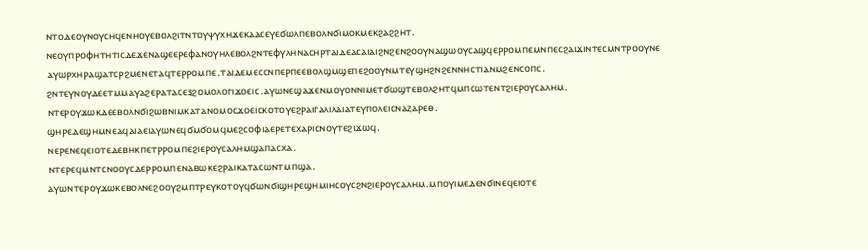ⲛⲧⲟⲇⲉⲟⲩⲛⲟⲩⲥⲏϥⲉⲛⲏⲟⲩⲉⲃⲟⲗϩⲓⲧⲛⲧⲟⲩⲯⲩⲭⲏϫⲉⲕⲁⲁⲥⲉⲩⲉϭⲱⲗⲡⲉⲃⲟⲗⲛϭⲓⲙⲟⲕⲙⲉⲕϩⲁϩϩⲏⲧ.
ⲛⲉⲟⲩⲡⲣⲟⲫⲏⲧⲏⲧⲓⲥⲇⲉϫⲉⲛⲁϣⲉⲉⲣⲉⲫⲁⲛⲟⲩⲏⲗⲉⲃⲟⲗϩⲛⲧⲉⲫⲩⲗⲏⲛⲁⲥⲏⲣⲧⲁⲓⲇⲉⲁⲥⲁⲓⲁⲓϩⲛϩⲉⲛϩⲟⲟⲩⲛⲁϣⲱⲟⲩⲥⲁϣϥⲉⲣⲣⲟⲙⲡⲉⲙⲛⲡⲉⲥϩⲁⲓϫⲓⲛⲧⲉⲥⲙⲛⲧⲣⲟⲟⲩⲛⲉ
ⲁⲩⲱⲣⲭⲏⲣⲁϣⲁⲧⲥⲣϩⲙⲉⲛⲉⲧⲁϥⲧⲉⲣⲣⲟⲙⲡⲉ.ⲧⲁⲓⲇⲉⲙⲉⲥⲥⲛⲡⲉⲣⲡⲉⲉⲃⲟⲗϣⲙϣⲉⲡⲉϩⲟⲟⲩⲛⲙⲧⲉⲩϣⲏϩⲛϩⲉⲛⲛⲏⲥⲧⲓⲁⲛⲙϩⲉⲛⲥⲟⲡⲥ.
ϩⲛⲧⲉⲩⲛⲟⲩⲇⲉⲉⲧⲙⲙⲁⲩⲁϩⲉⲣⲁⲧⲁⲥⲉⲝϩⲟⲙⲟⲗⲟⲅⲓϫⲟⲉⲓⲥ.ⲁⲩⲱⲛⲉϣⲁϫⲉⲛⲙⲟⲩⲟⲛⲛⲓⲙⲉⲧϭⲱϣⲧⲉⲃⲟⲗϩⲏⲧϥⲙⲡⲥⲱⲧⲉⲛⲧϩⲓⲉⲣⲟⲩⲥⲁⲗⲏⲙ.
ⲛⲧⲉⲣⲟⲩϫⲱⲕⲇⲉⲉⲃⲟⲗⲛϭⲓϩⲱⲃⲛⲓⲙⲕⲁⲧⲁⲛⲟⲙⲟⲥϫⲟⲉⲓⲥⲕⲟⲧⲟⲩⲉϩⲣⲁⲓⲅⲁⲗⲓⲗⲁⲓⲁⲧⲉⲩⲡⲟⲗⲉⲓⲥⲛⲁⲍⲁⲣⲉⲑ.
ϣⲏⲣⲉⲇⲉϣⲏⲙⲛⲉⲁϥⲁⲓⲁⲉⲓⲁⲩⲱⲛⲉϥϭⲙϭⲟⲙϥⲙⲉϩⲥⲟⲫⲓⲁⲉⲣⲉⲧⲉⲭⲁⲣⲓⲥⲛⲟⲩⲧⲉϩⲓϫⲱϥ.
ⲛⲉⲣⲉⲛⲉϥⲉⲓⲟⲧⲉⲇⲉⲃⲏⲕⲡⲉⲧⲣⲣⲟⲙⲡⲉϩⲓⲉⲣⲟⲩⲥⲁⲗⲏⲙϣⲁⲡⲁⲥⲭⲁ.
ⲛⲧⲉⲣⲉϥⲙⲛⲧⲥⲛⲟⲟⲩⲥⲇⲉⲣⲣⲟⲙⲡⲉⲛⲁⲃⲱⲕⲉϩⲣⲁⲓⲕⲁⲧⲁⲥⲱⲛⲧⲙⲡϣⲁ.
ⲁⲩⲱⲛⲧⲉⲣⲟⲩϫⲱⲕⲉⲃⲟⲗⲛⲉϩⲟⲟⲩϩⲙⲡⲧⲣⲉⲩⲕⲟⲧⲟⲩϥϭⲱⲛϭⲓϣⲏⲣⲉϣⲏⲙⲓⲏⲥⲟⲩⲥϩⲛϩⲓⲉⲣⲟⲩⲥⲁⲗⲏⲙ.ⲙⲡⲟⲩⲓⲙⲉⲇⲉⲛϭⲓⲛⲉϥⲉⲓⲟⲧⲉ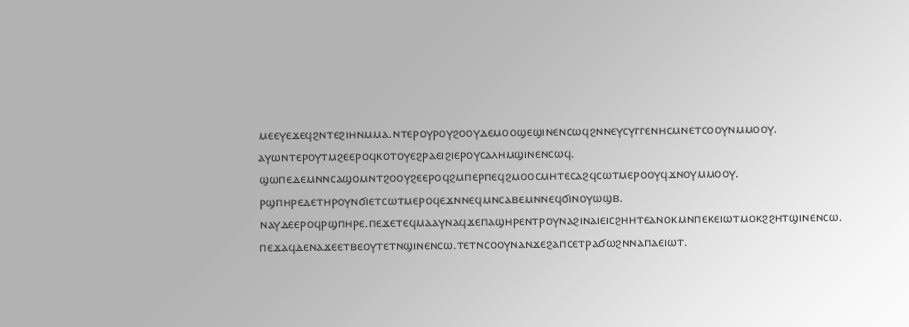ⲙⲉⲉⲩⲉϫⲉϥϩⲛⲧⲉϩⲓⲏⲛⲙⲙⲁ.ⲛⲧⲉⲣⲟⲩⲣⲟⲩϩⲟⲟⲩⲇⲉⲙⲟⲟϣⲉϣⲓⲛⲉⲛⲥⲱϥϩⲛⲛⲉⲩⲥⲩⲅⲅⲉⲛⲏⲥⲙⲛⲉⲧⲥⲟⲟⲩⲛⲙⲙⲟⲟⲩ.
ⲁⲩⲱⲛⲧⲉⲣⲟⲩⲧⲙϩⲉⲉⲣⲟϥⲕⲟⲧⲟⲩⲉϩⲣⲁⲉⲓϩⲓⲉⲣⲟⲩⲥⲁⲗⲏⲙϣⲓⲛⲉⲛⲥⲱϥ.
ϣⲱⲡⲉⲇⲉⲙⲛⲛⲥⲁϣⲟⲙⲛⲧϩⲟⲟⲩϩⲉⲉⲣⲟϥϩⲙⲡⲉⲣⲡⲉϥϩⲙⲟⲟⲥⲙⲏⲧⲉⲥⲁϩϥⲥⲱⲧⲙⲉⲣⲟⲟⲩϥϫⲛⲟⲩⲙⲙⲟⲟⲩ.
ⲣϣⲡⲏⲣⲉⲇⲉⲧⲏⲣⲟⲩⲛϭⲓⲉⲧⲥⲱⲧⲙⲉⲣⲟϥⲉϫⲛⲛⲉϥⲙⲛⲥⲁⲃⲉⲙⲛⲛⲉϥϭⲓⲛⲟⲩⲱϣⲃ.
ⲛⲁⲩⲇⲉⲉⲣⲟϥⲣϣⲡⲏⲣⲉ.ⲡⲉϫⲉⲧⲉϥⲙⲁⲁⲩⲛⲁϥϫⲉⲡⲁϣⲏⲣⲉⲛⲧⲣⲟⲩⲛⲁϩⲓⲛⲁⲓⲉⲓⲥϩⲏⲏⲧⲉⲁⲛⲟⲕⲙⲛⲡⲉⲕⲉⲓⲱⲧⲙⲟⲕϩϩⲏⲧϣⲓⲛⲉⲛⲥⲱ.
ⲡⲉϫⲁϥⲇⲉⲛⲁϫⲉⲉⲧⲃⲉⲟⲩⲧⲉⲧⲛϣⲓⲛⲉⲛⲥⲱ.ⲧⲉⲧⲛⲥⲟⲟⲩⲛⲁⲛϫⲉϩⲁⲡⲥⲉⲧⲣⲁϭⲱϩⲛⲛⲁⲡⲁⲉⲓⲱⲧ.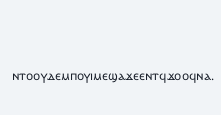ⲛⲧⲟⲟⲩⲇⲉⲙⲡⲟⲩⲓⲙⲉϣⲁϫⲉⲉⲛⲧϥϫⲟⲟϥⲛⲁ.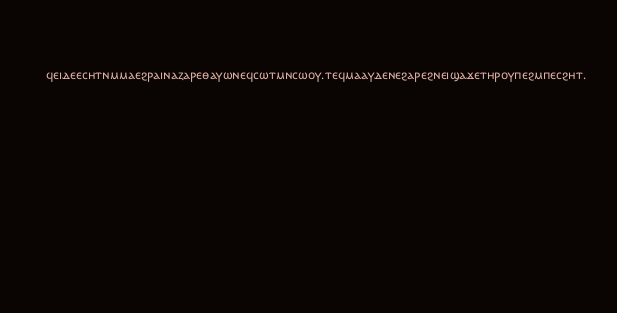ϥⲉⲓⲇⲉⲉⲥⲏⲧⲛⲙⲙⲁⲉϩⲣⲁⲓⲛⲁⲍⲁⲣⲉⲑⲁⲩⲱⲛⲉϥⲥⲱⲧⲙⲛⲥⲱⲟⲩ.ⲧⲉϥⲙⲁⲁⲩⲇⲉⲛⲉϩⲁⲣⲉϩⲛⲉⲓϣⲁϫⲉⲧⲏⲣⲟⲩⲡⲉϩⲙⲡⲉⲥϩⲏⲧ.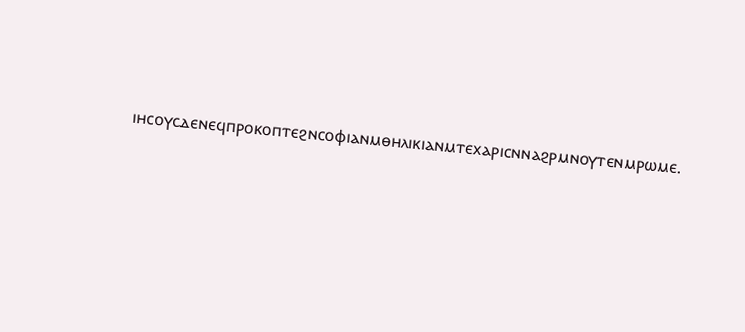ⲓⲏⲥⲟⲩⲥⲇⲉⲛⲉϥⲡⲣⲟⲕⲟⲡⲧⲉϩⲛⲥⲟⲫⲓⲁⲛⲙⲑⲏⲗⲓⲕⲓⲁⲛⲙⲧⲉⲭⲁⲣⲓⲥⲛⲛⲁϩⲣⲙⲛⲟⲩⲧⲉⲛⲙⲣⲱⲙⲉ.